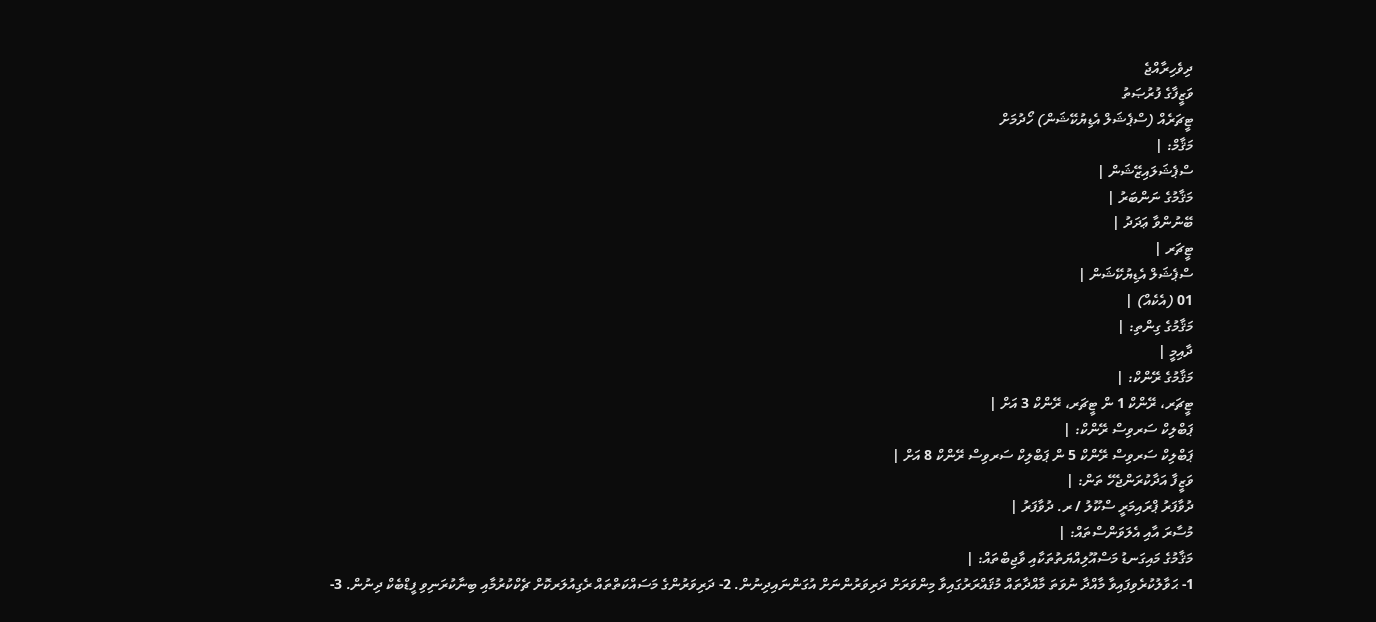ދިވެހިރާއްޖެ
ވަޒީފާގެ ފުރުޞަތު
ޓީޗަރެއް (ސްޕެޝަލް އެޑިޔުކޭޝަން) ހޯދުމަށް
މަޤާމް: |
ސްޕެޝަލައިޒޭޝަން |
މަޤާމުގެ ނަންބަރު |
ބޭނުންވާ ޢަދަދު |
ޓީޗަރ |
ސްޕެޝަލް އެޑިޔުކޭޝަން |
01 (އެކެއް) |
މަޤާމުގެ ގިންތި: |
ދާއިމީ |
މަޤާމުގެ ރޭންކް: |
ޓީޗަރ، ރޭންކް 1 ން ޓީޗަރ، ރޭންކް 3 އަށް |
ޕަބްލިކް ސަރވިސް ރޭންކް: |
ޕަބްލިކް ސަރވިސް ރޭންކް 5 ން ޕަބްލިކް ސަރވިސް ރޭންކް 8 އަށް |
ވަޒީފާ އަދާކުރަންޖެހޭ ތަން: |
ދުވާފަރު ޕްރައިމަރީ ސްކޫލު / ރ. ދުވާފަރު |
މުސާރަ އާއި އެލަވަންސްތައް: |
މަޤާމުގެ މައިގަނޑު މަސްއޫލިއްޔަތުތަކާއި ވާޖިބްތައް: |
1- ޙަވާލުކުރެވިފައިވާ މާއްދާ ނުވަތަ މާއްދާތައް މުޤައްރަރުގައިވާ މިންވަރަށް ދަރިވަރުންނަށް އުގަންނައިދިނުން. 2- ދަރިވަރުންގެ މަސައްކަތްތައް ރެގިއުލަރކޮށް ޗެކްކުރުމާއި ބިނާކުރަނިވި ފީޑްބެކް ދިނުން. 3-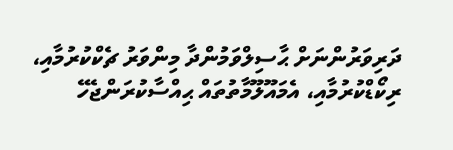ދަރިވަރުންނަށް ޙާސިލްވަމުންދާ މިންވަރު ޗެކްކުރުމާއި، ރިކޯޑްކުރުމާއި، އެމައޫލޫމާތުތައް ޙިއްސާކުރަންޖެހޭ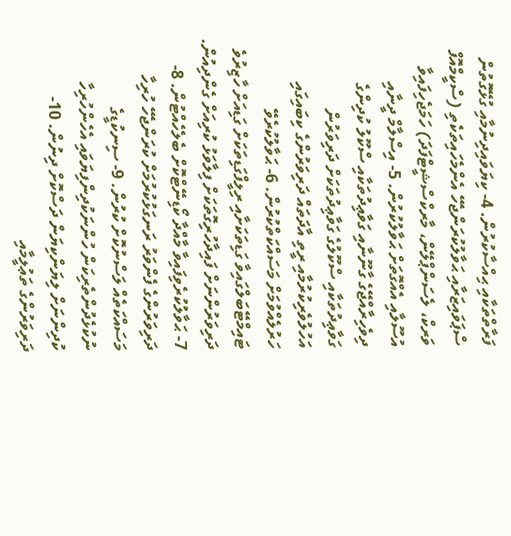ފަރާތްތަކާއި ޙިއްސާކުރުން. 4- ކިޔަވައިދިނުމާއި ގުޅޭގޮތުން ސްޕަވައިޒަރާއި ޙަވާލުކުރަންޖެހޭ އެންމެހައިތަކެތި (ސްކީމްއޮފް ވަރކް، ލެސަންޕްލޭން، މާރކްސްޝީޓްފަދަ) ހަމަޖެހިފައިވާ އުސޫލާއި އެއްގޮތަށް ޙަވާލުކުރުން. 5- އިސްލާމް ދީނާއި ދިވެހިރާއްޖޭގެ ގާނޫނާއި ގަވާޢިދުތަކާއި ސްކޫލު ކުދިންގެ ގަވާޢިދުތަކާއި ސްކޫލުގެ ގަވާޢިދުތަކަށް ދަރިވަރުން އަހުލުވެރިކުރުމާއި ރީތި އާދަތައް ދަރިވަރުންގެ ކިބައިގައި ހަރުލެއްވުމަށް މަސައްކަތްކުރުން. 6- ޙަވާލުކުރެވޭ ޓައިމްޓޭބަލްގައިވާ ގަޑިތަކަށާއި ރިލީފްގަޑިތަކަށް ގަޑިއަށް ހާޒިރުވެ ދަރިވަރުންނަށް ފައިދާހުރިގޮތަކަށް ފިލާވަޅު ކުރިއަށް ގެންދިއުން. 7- ޙަވާލުކުރެވިފައިވާ މާއްދާ ކޯޑިނޭޓްކޮށް ބެލެހެއްޓުން. 8- ދަރިވަރުންގެ ފެންވަރު ރަނގަޅުކުރުމަށް ކުރަންޖެހޭ ހުރިހާ މަސައްކަތެއް ލަސްނުކޮށް ކުރުން. 9- ސިނކުޑީގެ ނުކުޅެދުންތެރިކަން ހުންނަކުދިންފިޔަވައި އެހެންހުރިހާ ކުދިންނަށް ލިޔަންކިޔަން ދަސްކޮށް ދިނުން. 10- ދަރިވަރުންގެ ތަޢުލީމާއި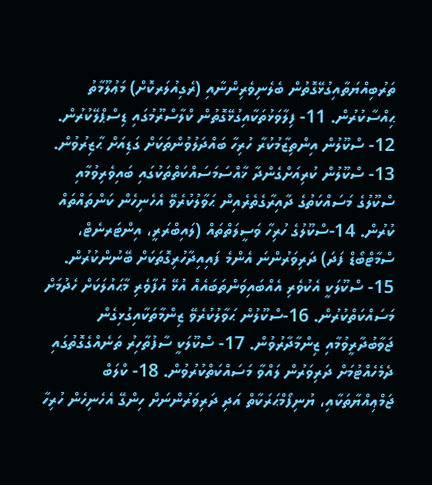ތަރުބިއްޔަތާއިގުޅޭގޮތުން ބެލެނިވެރިންނާއި (ރެގިއުލަރކޮށް) މަޢުލޫމާތު ޙިއްސާކުރުން. 11- ފިލާވަޅުތަކާއިގުޅޭގޮތުން ކްލާސްރޫމުގައި ޑިސްޕްލޭކުރުން. 12- ސްކޫލުން އިންތިޒާމުކުރާ ހުރިހާ ބައްދަލުވުންތަކަށް ގަޑިއަށް ޙާޒިރުވުން. 13- ސްކޫލުން ކުރިއަށްގެންދާ ޚާއްސަމަސައްކަތްތަކުގައި ބައިވެރިވުމާއި ސްކޫލުގެ މަސައްކަތުގެ ދާއިރާގެތެރެއިން ޙަވާލުކުރެވޭ އެހެނިހެން ކަންތައްތައް ކުރުން. 14-ސްކޫލުގެ ހުރިހާ ވަސީލަތްތައް (ލައިބްރަރީ، އިންޓަރނެޓް، ސްމާޓްބޯޑް ފަދަ) ދަރިވަރުންނަ އެންމެ ފައިއިދާހުރިގޮތަކަށް ބޭނުންކުރުން. 15- ސްކޫލަކީ އެކުވެރި އެއްބައިވަންތަބައެއް އުޅޭ އުފާވެރި މާޙައުލަކަށް ހެދުމަށް މަސައްކަތްކުރުން. 16-ސްކޫލުން ޙަވާލުކުރެވޭ ޒިންމާތަކާއިގުޅިގެން ޖަވާބުދާރީވުމާއި ޒިންމާދާރުވުން. 17- ސްކޫލަކީ ސާފުތާހިރު ތަނެއްގެގޮތުގައި ދެމެހެއްޓުމަށް ދަރިވަރުން ލައްވާ މަސައްކަތްކުރުވުން. 18- ކްލަބް ޖަމްޢިއްޔާތަކާއި، ޔުނިފޯމްޙަރަކާތް އަދި ދަރިވަރުންނަށް ހިންގޭ އެހެނިހެން ހުރިހާ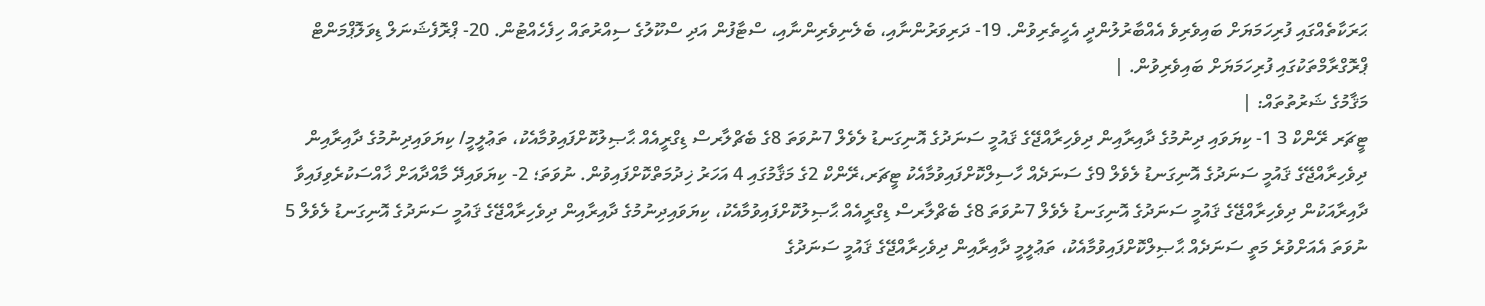ޙަރަކާތެއްގައި ފުރިހަމަޔަށް ބައިވެރިވެ އެއްބާރުލުންދީ އެހީތެރިވުން. 19- ދަރިވަރުންނާއި، ބެލެނިވެރިންނާއި، ސްޓާފުން އަދި ސްކޫލުގެ ސިއްރުތައް ހިފެހެއްޓުން. 20- ޕްރޮފެޝަނަލް ޑިވަލޮޕްމަންޓް ޕްރޮގްރާމްތަކުގައި ފުރިހަމަޔަށް ބައިވެރިވުން. |
މަޤާމުގެ ޝަރުތުތައް: |
ޓީޗަރ ރޭންކް 3 1- ކިޔަވައި ދިނުމުގެ ދާއިރާއިން ދިވެހިރާއްޖޭގެ ޤައުމީ ސަނަދުގެ އޮނިގަނޑު ލެވެލް 7ނުވަތަ 8ގެ ބެޗްލާރސް ޑިގްރީއެއް ޙާޞިލުކޮށްފައިވުމާއެކު، ތަޢުލީމީ/ ކިޔަވައިދިނުމުގެ ދާއިރާއިން ދިވެހިރާއްޖޭގެ ޤައުމީ ސަނަދުގެ އޮނިގަނޑު ލެވެލް 9ގެ ސަނަދެއް ހާސިލްކޮށްފައިވުމާއެކު ޓީޗަރ،ރޭންކް 2ގެ މަޤާމުގައި 4 އަހަރު ޚިދުމަތްކޮށްފައިވުން. ނުވަތަ؛ 2- ކިޔަވައިދޭ މާއްދާއަށް ޚާއްސަކުރެވިފައިވާ ދާއިރާއަކުން ދިވެހިރާއްޖޭގެ ޤައުމީ ސަނަދުގެ އޮނިގަނޑު ލެވެލް 7ނުވަތަ 8ގެ ބެޗްލާރސް ޑިގްރީއެއް ޙާޞިލުކޮށްފައިވުމާއެކު، ކިޔަވައިދިނުމުގެ ދާއިރާއިން ދިވެހިރާއްޖޭގެ ޤައުމީ ސަނަދުގެ އޮނިގަނޑު ލެވެލް 5 ނުވަތަ އެއަށްވުރެ މަތީ ސަނަދެއް ޙާޞިލްކޮށްފައިވުމާއެކު، ތަޢުލީމީ ދާއިރާއިން ދިވެހިރާއްޖޭގެ ޤައުމީ ސަނަދުގެ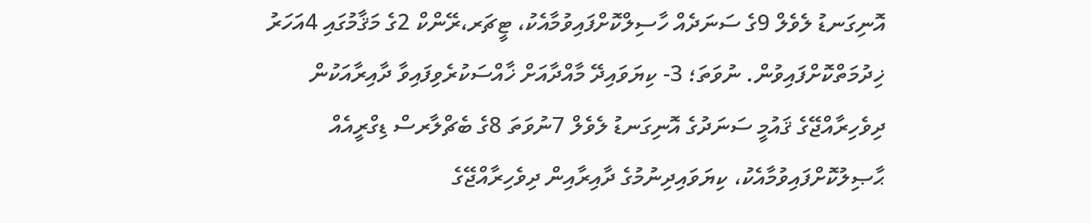އޮނިގަނޑު ލެވެލް 9ގެ ސަނަދެއް ހާސިލްކޮށްފައިވުމާއެކު، ޓީޗަރ،ރޭންކް 2ގެ މަޤާމުގައި 4އަހަރު ޚިދުމަތްކޮށްފައިވުން. ނުވަތަ؛ 3- ކިޔަވައިދޭ މާއްދާއަށް ޚާއްސަކުރެވިފައިވާ ދާއިރާއަކުން ދިވެހިރާއްޖޭގެ ޤައުމީ ސަނަދުގެ އޮނިގަނޑު ލެވެލް 7ނުވަތަ 8ގެ ބެޗްލާރސް ޑިގްރީއެއް ޙާޞިލުކޮށްފައިވުމާއެކު، ކިޔަވައިދިނުމުގެ ދާއިރާއިން ދިވެހިރާއްޖޭގެ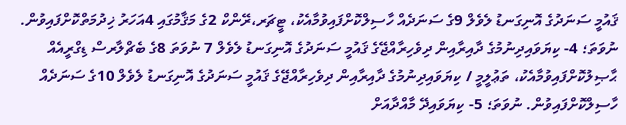ޤައުމީ ސަނަދުގެ އޮނިގަނޑު ލެވެލް 9ގެ ސަނަދެއް ހާސިލްކޮށްފައިވުމާއެކު، ޓީޗަރ،ރޭންކް 2ގެ މަޤާމުގައި 4އަހަރު ޚިދުމަތްކޮށްފައިވުން. ނުވަތަ؛ 4- ކިޔަވައިދިނުމުގެ ދާއިރާއިން ދިވެހިރާއްޖޭގެ ޤައުމީ ސަނަދުގެ އޮނިގަނޑު ލެވެލް 7 ނުވަތަ 8ގެ ބެޗްލާރސް ޑިގްރީއެއް ޙާޞިލުކޮށްފައިވުމާއެކު، ތަޢުލީމީ / ކިޔަވައިދިނުމުގެ ދާއިރާއިން ދިވެހިރާއްޖޭގެ ޤައުމީ ސަނަދުގެ އޮނިގަނޑު ލެވެލް 10ގެ ސަނަދެއް ހާސިލްކޮށްފައިވުން. ނުވަތަ؛ 5- ކިޔަވައިދޭ މާއްދާއަށް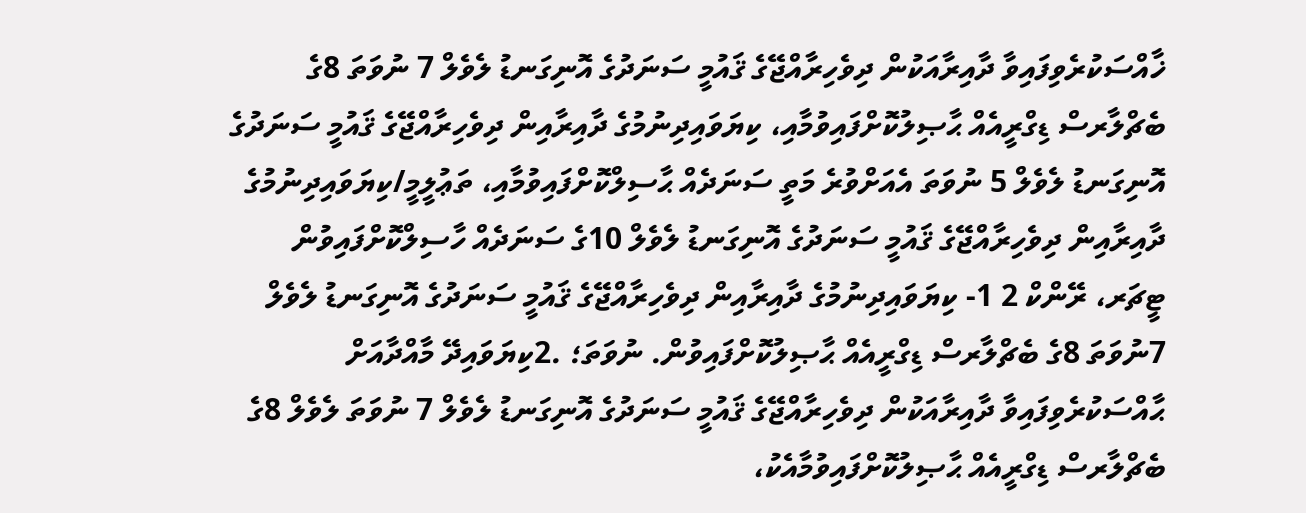ޚާއްސަކުރެވިފައިވާ ދާއިރާއަކުން ދިވެހިރާއްޖޭގެ ޤައުމީ ސަނަދުގެ އޮނިގަނޑު ލެވެލް 7 ނުވަތަ 8ގެ ބެޗްލާރސް ޑިގްރީއެއް ޙާޞިލުކޮށްފައިވުމާއި، ކިޔަވައިދިނުމުގެ ދާއިރާއިން ދިވެހިރާއްޖޭގެ ޤައުމީ ސަނަދުގެ އޮނިގަނޑު ލެވެލް 5 ނުވަތަ އެއަށްވުރެ މަތީ ސަނަދެއް ޙާސިލްކޮށްފައިވުމާއި، ތަޢުލީމީ/ކިޔަވައިދިނުމުގެ ދާއިރާއިން ދިވެހިރާއްޖޭގެ ޤައުމީ ސަނަދުގެ އޮނިގަނޑު ލެވެލް 10ގެ ސަނަދެއް ހާސިލްކޮށްފައިވުން ޓީޗަރ، ރޭންކް 2 1- ކިޔަވައިދިނުމުގެ ދާއިރާއިން ދިވެހިރާއްޖޭގެ ޤައުމީ ސަނަދުގެ އޮނިގަނޑު ލެވެލް 7ނުވަތަ 8ގެ ބެޗްލާރސް ޑިގްރީއެއް ޙާޞިލުކޮށްފައިވުން. ނުވަތަ؛ .2ކިޔަވައިދޭ މާއްދާއަށް ޙާއްސަކުރެވިފައިވާ ދާއިރާއަކުން ދިވެހިރާއްޖޭގެ ޤައުމީ ސަނަދުގެ އޮނިގަނޑު ލެވެލް 7 ނުވަތަ ލެވެލް 8ގެ ބެޗްލާރސް ޑިގްރީއެއް ޙާޞިލުކޮށްފައިވުމާއެކު،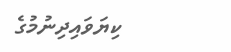ކިޔަވައިދިނުމުގެ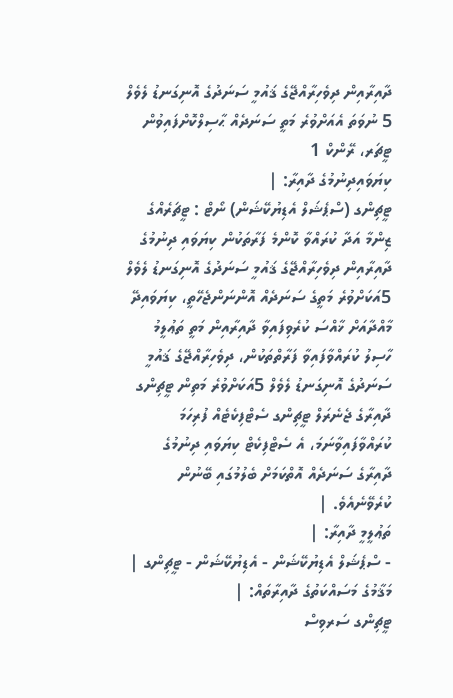ދާއިރާއިން ދިވެހިރާއްޖޭގެ ޤައުމީ ސަނަދުގެ އޮނިގަނޑު ލެވެލް 5 ނުވަތަ އެއަށްވުރެ މަތީ ސަނަދެއް ޙާސިލްކޮށްފައިވުން ޓީޗަރ، ރޭންކް 1
ކިޔަވައިދިނުމުގެ ދާއިރާ: |
ޓީޗިންގ (ސްޕެޝަލް އެޑިޔުކޭޝަން) ނޯޓް : ޓީޗަރެއްގެ ޒިންމާ އަދާ ކުރައްވާ ކޮންމެ ފަރާތަކުން ކިޔަވައި ދިނުމުގެ ދާއިރާއިން ދިވެހިރާއްޖޭގެ ޤައުމީ ސަނަދުގެ އޮނިގަނޑު ލެވެލް 5އަކަށްވުރެ މަތީގެ ސަނަދެއް އޮންނަންޖެހޭތީ، ކިޔަވައިދޭ މާއްދާއަށް ޚާއްސަ ކުރެވިފައިވާ ދާއިރާއިން މަތީ ތަޢުލީމު ހާސިލު ކުރައްވާފައިވާ ފަރާތްތަކުން، ދިވެހިރާއްޖޭގެ ޤައުމީ ސަނަދުގެ އޮނިގަނޑު ލެވެލް 5އަކަށްވުރެ މަތިން ޓީޗިންގ ދާއިރާގެ ޖެނެރަލް ޓީޗިންގ ސެޓްފިކެޓެއް ފުރިހަމަ ކުރައްވާފައިވާނަމަ، އެ ސެޓްފިކެޓް ކިޔަވައި ދިނުމުގެ ދާއިރާގެ ސަނަދެއް އޮތްކަމަށް ބެލުމުގައި ބޭނުން ކުރެވޭނެއެވެ. |
ތަޢުލީމީ ދާއިރާ: |
- ސްޕެޝަލް އެޑިޔުކޭޝަން - އެޑިޔުކޭޝަން - ޓީޗިންގ |
މަޤާމުގެ މަސައްކަތުގެ ދާއިރާތައް: |
ޓީޗިންގ ސަރވިސް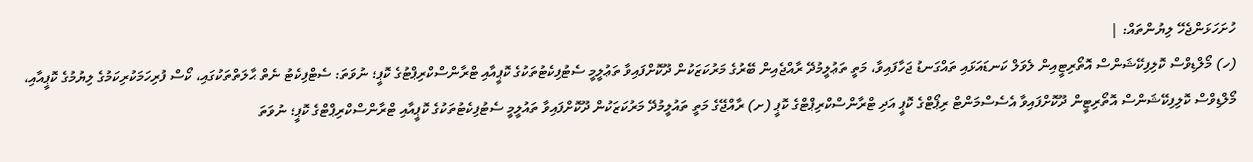ހުށަހަޅަންޖެހޭ ލިޔުންތައް: |
(ހ) މޯލްޑިވްސް ކޮލިފިކޭޝަންސް އޮތޯރިޓީއިން ލެވަލް ކަނޑައަޅައި ތައްގަނޑު ޖަހާފައިވާ، މަތީ ތަޢުލީމުދޭ ރާއްޖެއިން ބޭރުގެ މަރުކަޒަކުން ދޫކޮށްފައިވާ ތަޢުލީމީ ސެޓުފިކެޓުތަކުގެ ކޮޕީއާއި ޓްރާންސްކްރިޕްޓުގެ ކޮޕީ؛ ނުވަތަ: ސެޓްފިކެޓު ނެތް ޙާލަތްތަކުގައި، ކޯސް ފުރިހަމަކުރިކަމުގެ ލިޔުމުގެ ކޮޕީއާއި، މޯލްޑިވްސް ކޮލިފިކޭޝަންސް އޮތޯރިޓީން ދޫކޮށްފައިވާ އެސެސްމަންޓް ރިޕޯޓްގެ ކޮޕީ އަދި ޓްރާންސްކްރިޕްޓްގެ ކޮޕީ (ށ) ރާއްޖޭގެ މަތީ ތައުލީމުދޭ މަރުކަޒަކުން ދޫކޮށްފައިވާ ތައުލީމީ ސެޓުފިކެޓުތަކުގެ ކޮޕީއާއި ޓްރާންސްކްރިޕްޓްގެ ކޮޕީ؛ ނުވަތަ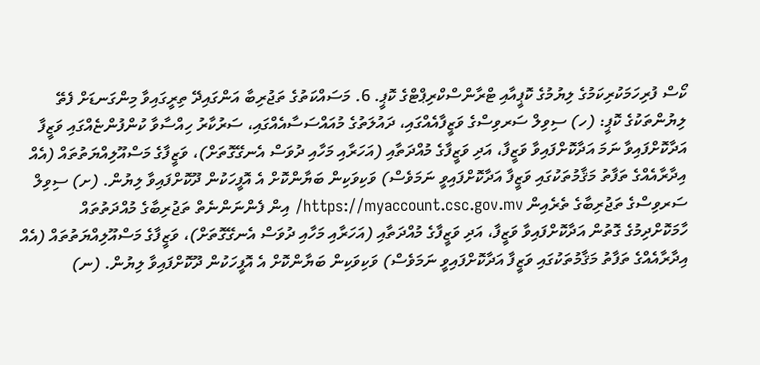ކޯސް ފުރިހަމަކުރިކަމުގެ ލިޔުމުގެ ކޮޕީއާއި ޓްރާންސްކްރިޕްޓްގެ ކޮޕީ. 6. މަސައްކަތުގެ ތަޖުރިބާ އަންގައިދޭ ތިރީގައިވާ މިންގަނޑަށް ފެތޭ ލިޔުންތަކުގެ ކޮޕީ: (ހ) ސިވިލް ސަރވިސްގެ ވަޒީފާއެއްގައި، ދައުލަތުގެ މުއައްސަސާއެއްގައި، ސަރުކާރު ހިއްސާވާ ކުންފުންޏެއްގައި ވަޒީފާ އަދާކޮށްފައިވާ ނަމަ އަދާކޮށްފައިވާ ވަޒީފާ، އަދި ވަޒީފާގެ މުއްދަތާއި (އަހަރާއި މަހާއި ދުވަސް އެނގޭގޮތަށް)، ވަޒީފާގެ މަސްއޫލިއްޔަތުތައް (އެއް އިދާރާއެއްގެ ތަފާތު މަޤާމުތަކުގައި ވަޒީފާ އަދާކޮށްފައިވީ ނަމަވެސް) ވަކިވަކިން ބަޔާންކޮށް އެ އޮފީހަކުން ދޫކޮށްފައިވާ ލިޔުން. (ށ) ސިވިލް ސަރވިސްގެ ތަޖުރިބާގެ ތެރެއިން https://myaccount.csc.gov.mv/ އިން ފެންނަންނެތް ތަޖުރިބާގެ މުއްދަތުތައް ހާމަކޮށްދިމުގެ ގޮތުން އަދާކޮށްފައިވާ ވަޒީފާ، އަދި ވަޒީފާގެ މުއްދަތާއި (އަހަރާއި މަހާއި ދުވަސް އެނގޭގޮތަށް)، ވަޒީފާގެ މަސްއޫލިއްޔަތުތައް (އެއް އިދާރާއެއްގެ ތަފާތު މަޤާމުތަކުގައި ވަޒީފާ އަދާކޮށްފައިވީ ނަމަވެސް) ވަކިވަކިން ބަޔާންކޮށް އެ އޮފީހަކުން ދޫކޮށްފައިވާ ލިޔުން. (ނ)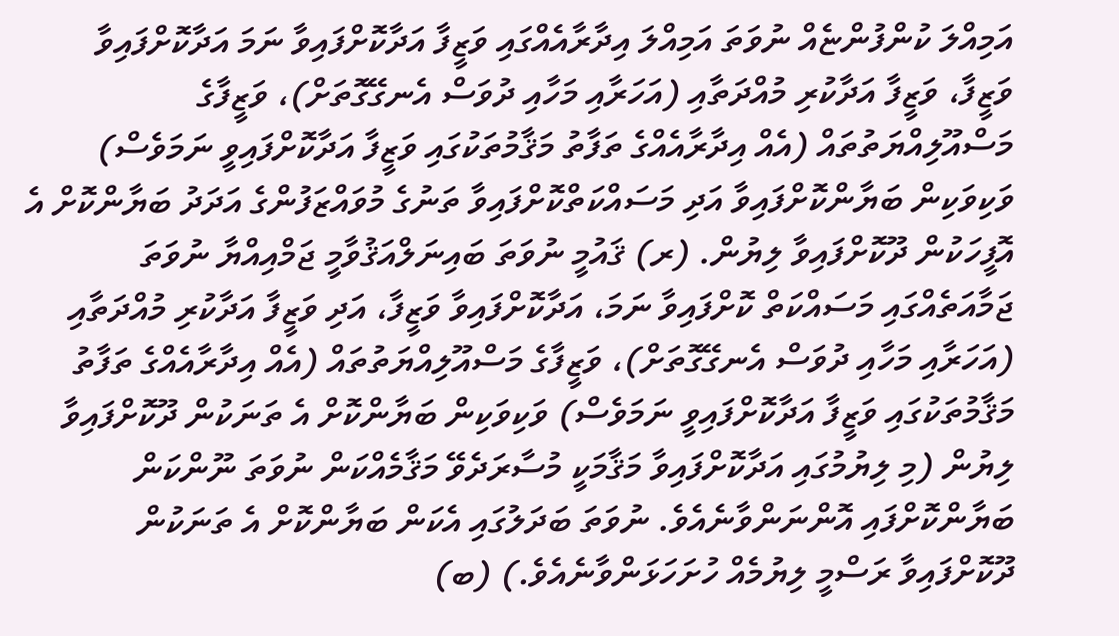އަމިއްލަ ކުންފުންޏެއް ނުވަތަ އަމިއްލަ އިދާރާއެއްގައި ވަޒީފާ އަދާކޮށްފައިވާ ނަމަ އަދާކޮށްފައިވާ ވަޒީފާ، ވަޒީފާ އަދާކުރި މުއްދަތާއި (އަހަރާއި މަހާއި ދުވަސް އެނގޭގޮތަށް)، ވަޒީފާގެ މަސްއޫލިއްޔަތުތައް (އެއް އިދާރާއެއްގެ ތަފާތު މަޤާމުތަކުގައި ވަޒީފާ އަދާކޮށްފައިވީ ނަމަވެސް) ވަކިވަކިން ބަޔާންކޮށްފައިވާ އަދި މަސައްކަތްކޮށްފައިވާ ތަނުގެ މުވައްޒަފުންގެ އަދަދު ބަޔާންކޮށް އެ އޮފީހަކުން ދޫކޮށްފައިވާ ލިޔުން. (ރ) ޤައުމީ ނުވަތަ ބައިނަލްއަޤުވާމީ ޖަމްއިއްޔާ ނުވަތަ ޖަމާއަތެއްގައި މަސައްކަތް ކޮށްފައިވާ ނަމަ، އަދާކޮށްފައިވާ ވަޒީފާ، އަދި ވަޒީފާ އަދާކުރި މުއްދަތާއި (އަހަރާއި މަހާއި ދުވަސް އެނގޭގޮތަށް)، ވަޒީފާގެ މަސްއޫލިއްޔަތުތައް (އެއް އިދާރާއެއްގެ ތަފާތު މަޤާމުތަކުގައި ވަޒީފާ އަދާކޮށްފައިވީ ނަމަވެސް) ވަކިވަކިން ބަޔާންކޮށް އެ ތަނަކުން ދޫކޮށްފައިވާ ލިޔުން (މި ލިޔުމުގައި އަދާކޮށްފައިވާ މަޤާމަކީ މުސާރަދެވޭ މަޤާމެއްކަން ނުވަތަ ނޫންކަން ބަޔާންކޮށްފައި އޮންނަންވާނެއެވެ. ނުވަތަ ބަދަލުގައި އެކަން ބަޔާންކޮށް އެ ތަނަކުން ދޫކޮށްފައިވާ ރަސްމީ ލިޔުމެއް ހުށަހަޅަންވާނެއެވެ.) (ބ)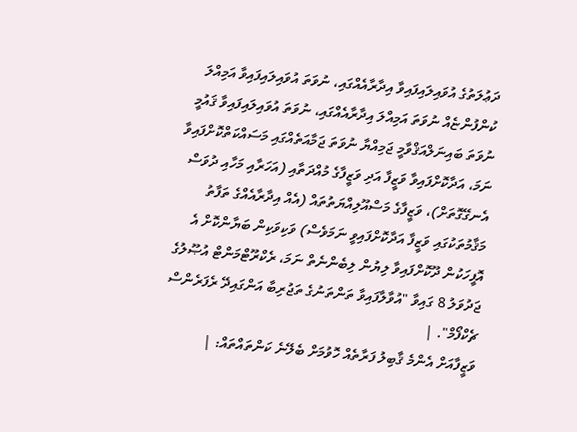ދަޢުލަތުގެ އުވައިލައިފައިވާ އިދާރާއެއްގައި، ނުވަތަ އުވައިލައިފައިވާ އަމިއްލަ ކުންފުންޏެއް ނުވަތަ އަމިއްލަ އިދާރާއެއްގައި، ނުވަތަ އުވައިލައިފައިވާ ޤައުމީ ނުވަތަ ބައިނަލްއަޤްވާމީ ޖަމިއްޔާ ނުވަތަ ޖަމާއަތެއްގައި މަސައްކަތްކޮށްފައިވާ ނަމަ، އަދާކޮށްފައިވާ ވަޒީފާ އަދި ވަޒީފާގެ މުއްދަތާއި (އަހަރާއި މަހާއި ދުވަސް އެނގޭގޮތަށް)، ވަޒީފާގެ މަސްއޫލިއްޔަތުތައް (އެއް އިދާރާއެއްގެ ތަފާތު މަޤާމުތަކުގައި ވަޒީފާ އަދާކޮށްފައިވީ ނަމަވެސް) ވަކިވަކިން ބަޔާންކޮށް އެ އޮފީހަކުން ދޫކޮށްފައިވާ ލިޔުން ލިބެންނެތް ނަމަ، ރެކްރޫޓްމަންޓް އުޞޫލުގެ ޖަދުވަލު 8 ގައިވާ "އުވާލާފައިވާ ތަންތަނުގެ ތަޖުރިބާ އަންގައިދޭ ރެފަރެންސް ޗެކްފޯމް". |
ވަޒީފާއަށް އެންމެ ޤާބިލު ފަރާތެއް ހޮވުމަށް ބެލޭނެ ކަންތައްތައް: |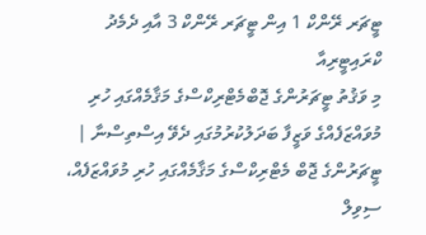ޓީޗަރ ރޭންކް 1 އިން ޓީޗަރ ރޭންކް 3 އާއި ދެމެދު ކްރައިޓީރިއާ
މި ވަޤުތު ޓީޗަރުންގެ ޖޮބްމެޓްރިކްސްގެ މަޤާމެއްގައި ހުރި މުވައްޒަފެއްގެ ވަޒީފާ ބަދަލުކުރުމުގައި ދެވޭ އިސްތިސްނާ |
ޓީޗަރުންގެ ޖޮބް މެޓްރިކްސްގެ މަޤާމެއްގައި ހުރި މުވައްޒަފެއް، ސިވިލް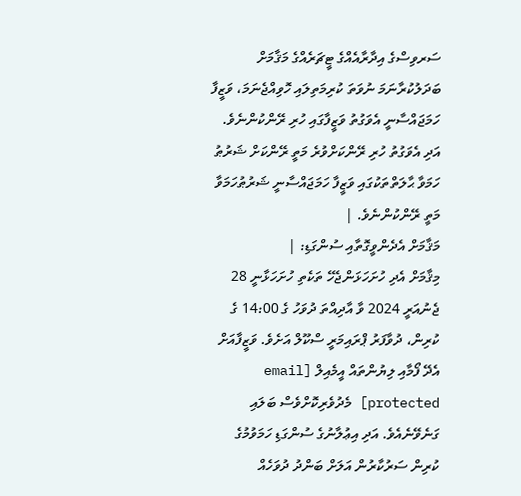ސަރވިސްގެ އިދާރާއެއްގެ ޓީޗަރެއްގެ މަޤާމަށް ބަދަލުކުރާނަމަ ނުވަތަ ކުރިމަތިލައި ހޮވިއްޖެނަމަ، ވަޒީފާ ހަމަޖައްސާނީ އެވަގުތު ވަޒީފާގައި ހުރި ރޭންކުންނެވެ. އަދި އެވަގުތު ހުރި ރޭންކަށްވުރެ މަތީ ރޭންކަށް ޝަރުޠު ހަމަވާ ޙާލަތްތަކުގައި ވަޒީފާ ހަމަޖައްސާނީ ޝަރުޠުހަމަވާ މަތީ ރޭންކުންނެވެ. |
މަޤާމަށް އެދެންވީގޮތާއި ސުންގަޑި: |
މިޤާމަށް އެދި ހުށަހަޅަންޖެހޭ ތަކެތި ހުށަހަޅާނީ 28 ޖެނުއަރީ 2024 ވާ އާދިއްތަ ދުވަހު ގެ 14:00 ގެ ކުރިން، ދުވާފަރު ޕްރައިމަރީ ސްކޫލް އަށެވެ. ވަޒީފާއަށް އެދޭ ފޯމާއި ލިޔުންތައް އީމެއިލް [email protected] މެދުވެރިކޮށްވެސް ބަލައި ގަނެވޭނެއެވެ. އަދި އިޢުލާނުގެ ސުންގަޑި ހަމަވުމުގެ ކުރިން ސަރުކާރުން އަލަށް ބަންދު ދުވަހެއް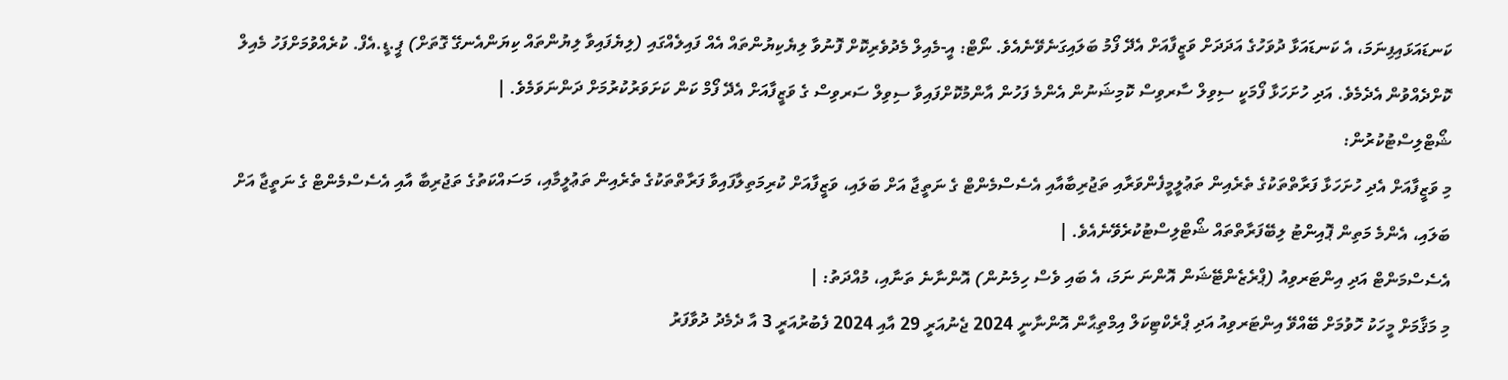ކަނޑައަޅައިފިނަމަ، އެ ކަނޑައަޅާ ދުވަހުގެ އަދަދަށް ވަޒީފާއަށް އެދޭ ފޯމު ބަލައިގަނެވޭނެއެވެ. ނޯޓް: އީ-މެއިލް މެދުވެރިކޮށް ފޮނުވާ ލިޔެކިޔުންތައް އެއް ފައިލެއްގައި (ލިޔެފައިވާ ލިޔުންތައް ކިޔަންއެނގޭ ގޮތަށް) ޕީ.ޑީ.އެފް. ކުރެއްވުމަށްފަހު މެއިލް ކޮށްދެއްވުން އެދެމެވެ. އަދި ހުށަހަޅާ ފޯމަކީ ސިވިލް ސާރވިސް ކޮމިޝަނުން އެންމެ ފަހުން އާންމުކޮށްފައިވާ ސިވިލް ސަރވިސް ގެ ވަޒީފާއަށް އެދޭ ފޯމް ކަން ކަށަވަރުކުރުމަށް ދަންނަވަމެވެ. |
ޝޯޓްލިސްޓުކުރުން:
މި ވަޒީފާއަށް އެދި ހުށަހަޅާ ފަރާތްތަކުގެ ތެރެއިން ތަޢުލީމީފެންވަރާއި ތަޖުރިބާއާއި އެސެސްމެންޓް ގެ ނަތީޖާ އަށް ބަލައި، ވަޒީފާއަށް ކުރިމަތިލާފައިވާ ފަރާތްތަކުގެ ތެރެއިން ތަޢުލީމާއި، މަސައްކަތުގެ ތަޖުރިބާ އާއި އެސެސްމެންޓް ގެ ނަތީޖާ އަށް ބަލައި، އެންމެ މަތިން ޕޮއިންޓު ލިބޭފަރާތްތައް ޝޯޓްލިސްޓުކުރެވޭނެއެވެ. |
އެސެސްމަންޓް އަދި އިންޓަރވިއު (ޕްރެޒެންޓޭޝަން އޮންނަ ނަމަ، އެ ބައި ވެސް ހިމެނުން) އޮންނާނެ ތަނާއި، މުއްދަތު: |
މި މަޤާމަށް މީހަކު ހޮވުމަށް ބޭއްވޭ އިންޓަރވިއު އަދި ޕްރެކްޓިކަލް އިމްތިޙާން އޮންނާނީ 2024 ޖެނުއަރީ 29 އާއި 2024 ފެބުރުއަރީ 3 އާ ދެމެދު ދުވާފަރު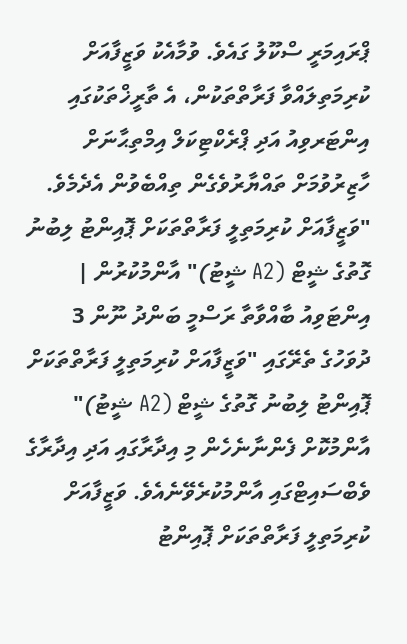ޕްރައިމަރީ ސްކޫލު ގައެވެ. ވުމާއެކު ވަޒީފާއަށް ކުރިމަތިލައްވާ ފަރާތްތަކުން، އެ ތާރީޚްތަކުގައި އިންޓަރވިއު އަދި ޕްރެކްޓިކަލް އިމްތިޙާނަށް ހާޒިރުވުމަށް ތައްޔާރުވެގެން ތިއްބެވުން އެދެމެވެ.
"ވަޒީފާއަށް ކުރިމަތިލީ ފަރާތްތަކަށް ޕޮއިންޓު ލިބުނު ގޮތުގެ ޝީޓް (A2 ޝީޓު)" އާންމުކުރުން |
އިންޓަވިއު ބާއްވާތާ ރަސްމީ ބަންދު ނޫން 3 ދުވަހުގެ ތެރޭގައި "ވަޒީފާއަށް ކުރިމަތިލީ ފަރާތްތަކަށް ޕޮއިންޓު ލިބުނު ގޮތުގެ ޝީޓް (A2 ޝީޓު)" އާންމުކޮށް ފެންނާނެހެން މި އިދާރާގައި އަދި އިދާރާގެ ވެބްސައިޓްގައި އާންމުކުރެވޭނެއެވެ. ވަޒީފާއަށް ކުރިމަތިލީ ފަރާތްތަކަށް ޕޮއިންޓު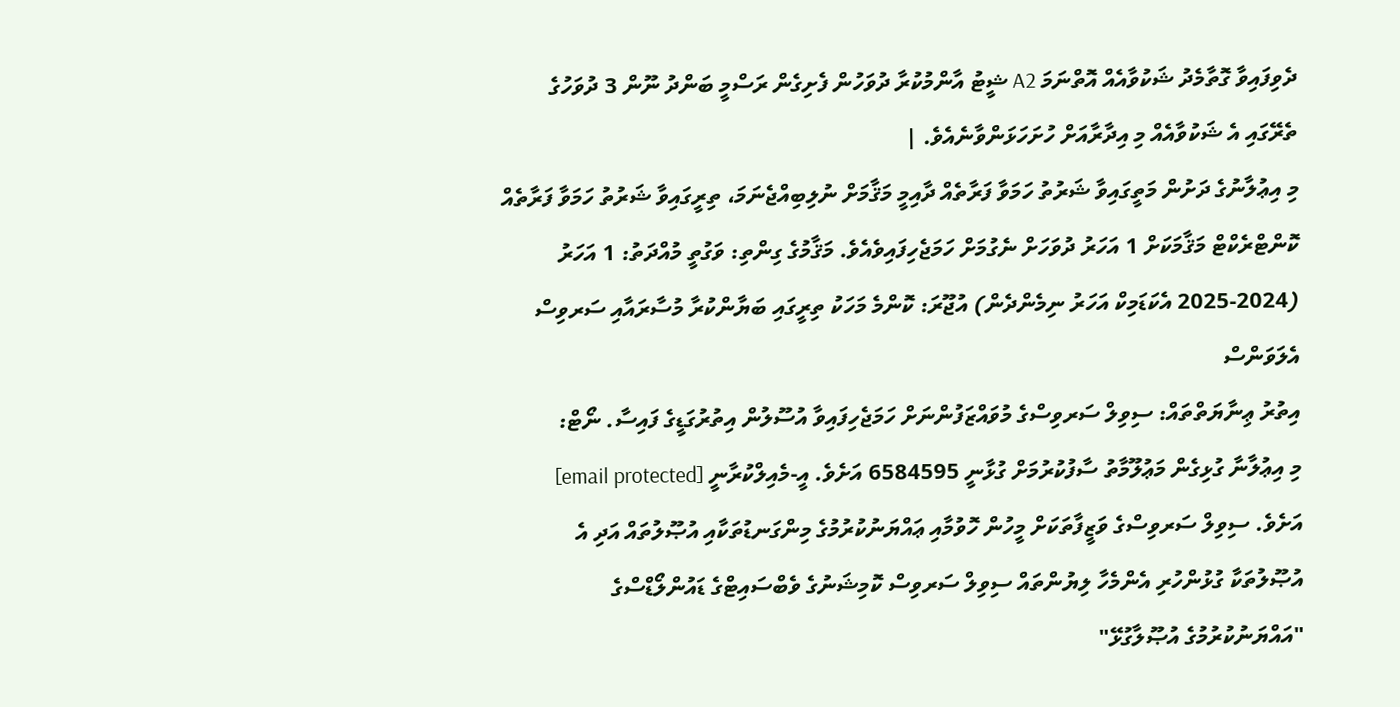ދެވިފައިވާ ގޮތާމެދު ޝަކުވާއެއް އޮތްނަމަ A2 ޝީޓު އާންމުކުރާ ދުވަހުން ފެށިގެން ރަސްމީ ބަންދު ނޫން 3 ދުވަހުގެ ތެރޭގައި އެ ޝަކުވާއެއް މި އިދާރާއަށް ހުށަހަޅަންވާނެއެވެ. |
މި އިޢުލާނުގެ ދަށުން މަތީގައިވާ ޝަރުތު ހަމަވާ ފަރާތެއް ދާއިމީ މަޤާމަށް ނުލިބިއްޖެނަމަ، ތިރީގައިވާ ޝަރުތު ހަމަވާ ފަރާތެއް ކޮންޓްރެކްޓް މަޤާމަކަށް 1 އަހަރު ދުވަހަށް ނެގުމަށް ހަމަޖެހިފައިވެއެވެ. މަޤާމުގެ ގިންތި: ވަގުތީ މުއްދަތު: 1 އަހަރު (2024-2025 އެކަޑަމިކް އަހަރު ނިމެންދެން) އުޖޫރަ: ކޮންމެ މަހަކު ތިރީގައި ބަޔާންކުރާ މުސާރައާއި ސަރވިސް އެލަވަންސް
އިތުރު ޢިނާޔަތްތައް: ސިވިލް ސަރވިސްގެ މުވައްޒަފުންނަށް ހަމަޖެހިފައިވާ އުސޫލުން އިތުރުގަޑީގެ ފައިސާ. ނޯޓް:
މި އިޢުލާނާ ގުޅިގެން މަޢުލޫމާތު ސާފުކުރުމަށް ގުޅާނީ 6584595 އަށެވެ. އީ-މެއިލްކުރާނީ [email protected] އަށެވެ. ސިވިލް ސަރވިސްގެ ވަޒީފާތަކަށް މީހުން ހޮވުމާއި ޢައްޔަނުކުރުމުގެ މިންގަނޑުތަކާއި އުޞޫލުތައް އަދި އެ އުޞޫލުތަކާ ގުޅުންހުރި އެންމެހާ ލިޔުންތައް ސިވިލް ސަރވިސް ކޮމިޝަނުގެ ވެބްސައިޓްގެ ޑައުންލޯޑްސްގެ "އައްޔަނުކުރުމުގެ އުޞޫލާގުޅޭ"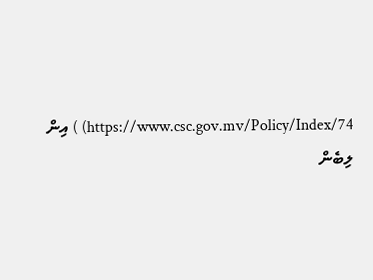https://www.csc.gov.mv/Policy/Index/74) ) އިން ލިބެން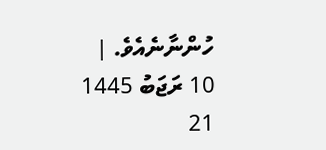ހުންނާނެއެވެ. |
10 ރަޖަބު 1445
21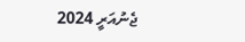ޖެނުއަރީ 2024